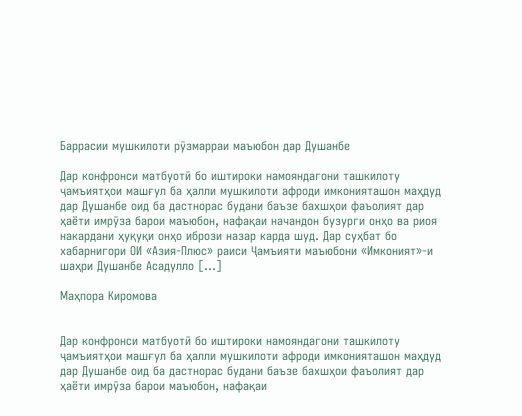Баррасии мушкилоти рӯзмарраи маъюбон дар Душанбе

Дар конфронси матбуотӣ бо иштироки намояндагони ташкилоту ҷамъиятҳои машғул ба ҳалли мушкилоти афроди имконияташон маҳдуд дар Душанбе оид ба дастнорас будани баъзе бахшҳои фаъолият дар ҳаёти имрӯза барои маъюбон, нафақаи начандон бузурги онҳо ва риоя накардани ҳуқуқи онҳо ибрози назар карда шуд. Дар суҳбат бо хабарнигори ОИ «Азия-Плюс» раиси Ҷамъияти маъюбони «Имконият»-и шаҳри Душанбе Асадулло […]

Маҳпора Киромова


Дар конфронси матбуотӣ бо иштироки намояндагони ташкилоту ҷамъиятҳои машғул ба ҳалли мушкилоти афроди имконияташон маҳдуд дар Душанбе оид ба дастнорас будани баъзе бахшҳои фаъолият дар ҳаёти имрӯза барои маъюбон, нафақаи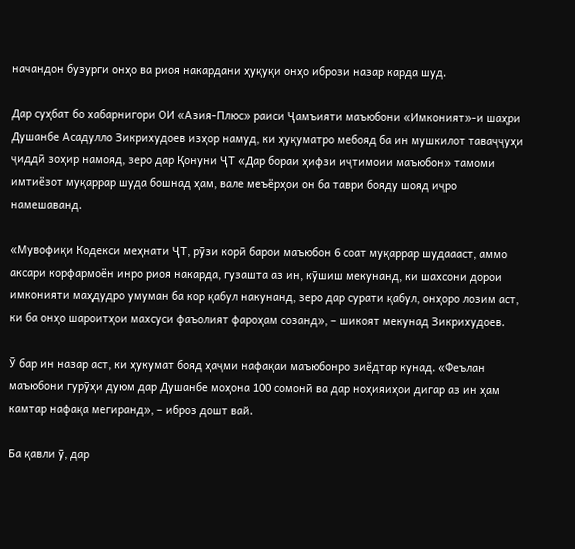начандон бузурги онҳо ва риоя накардани ҳуқуқи онҳо ибрози назар карда шуд.

Дар суҳбат бо хабарнигори ОИ «Азия-Плюс» раиси Ҷамъияти маъюбони «Имконият»-и шаҳри Душанбе Асадулло Зикрихудоев изҳор намуд, ки ҳуқуматро мебояд ба ин мушкилот таваҷҷуҳи ҷиддӣ зоҳир намояд, зеро дар Қонуни ҶТ «Дар бораи ҳифзи иҷтимоии маъюбон» тамоми имтиёзот муқаррар шуда бошнад ҳам, вале меъёрҳои он ба таври бояду шояд иҷро намешаванд.

«Мувофиқи Кодекси меҳнати ҶТ, рӯзи корӣ барои маъюбон 6 соат муқаррар шудаааст, аммо аксари корфармоён инро риоя накарда, гузашта аз ин, кӯшиш мекунанд, ки шахсони дорои имконияти маҳдудро умуман ба кор қабул накунанд, зеро дар сурати қабул, онҳоро лозим аст, ки ба онҳо шароитҳои махсуси фаъолият фароҳам созанд», – шикоят мекунад Зикрихудоев.

Ӯ бар ин назар аст, ки ҳукумат бояд ҳаҷми нафақаи маъюбонро зиёдтар кунад. «Феълан маъюбони гурӯҳи дуюм дар Душанбе моҳона 100 сомонӣ ва дар ноҳияиҳои дигар аз ин ҳам камтар нафақа мегиранд», – иброз дошт вай.

Ба қавли ӯ, дар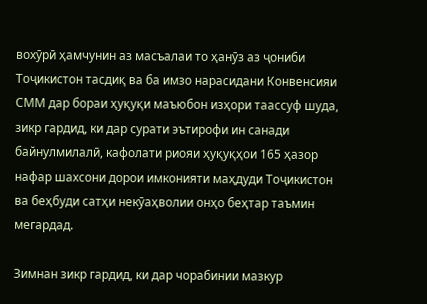вохӯрӣ ҳамчунин аз масъалаи то ҳанӯз аз ҷониби Тоҷикистон тасдиқ ва ба имзо нарасидани Конвенсияи СММ дар бораи ҳуқуқи маъюбон изҳори таассуф шуда, зикр гардид, ки дар сурати эътирофи ин санади байнулмилалӣ, кафолати риояи ҳуқуқҳои 165 ҳазор нафар шахсони дорои имконияти маҳдуди Тоҷикистон ва беҳбуди сатҳи некӯаҳволии онҳо беҳтар таъмин мегардад.

Зимнан зикр гардид, ки дар чорабинии мазкур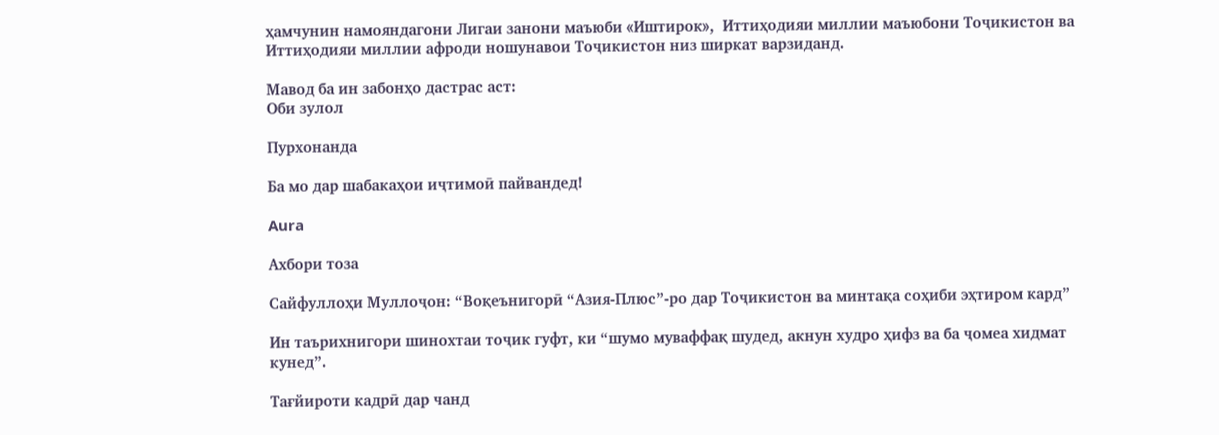ҳамчунин намояндагони Лигаи занони маъюби «Иштирок»,  Иттиҳодияи миллии маъюбони Тоҷикистон ва Иттиҳодияи миллии афроди ношунавои Тоҷикистон низ ширкат варзиданд.

Мавод ба ин забонҳо дастрас аст:
Оби зулол

Пурхонанда

Ба мо дар шабакаҳои иҷтимоӣ пайвандед!

Aura

Ахбори тоза

Сайфуллоҳи Муллоҷон: “Воқеънигорӣ “Азия-Плюс”-ро дар Тоҷикистон ва минтақа соҳиби эҳтиром кард”

Ин таърихнигори шинохтаи тоҷик гуфт, ки “шумо муваффақ шудед, акнун худро ҳифз ва ба ҷомеа хидмат кунед”.

Тағйироти кадрӣ дар чанд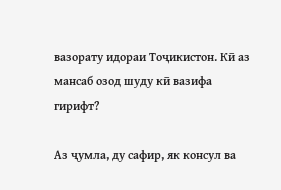вазорату идораи Тоҷикистон. Кӣ аз мансаб озод шуду кӣ вазифа гирифт?

Аз ҷумла, ду сафир, як консул ва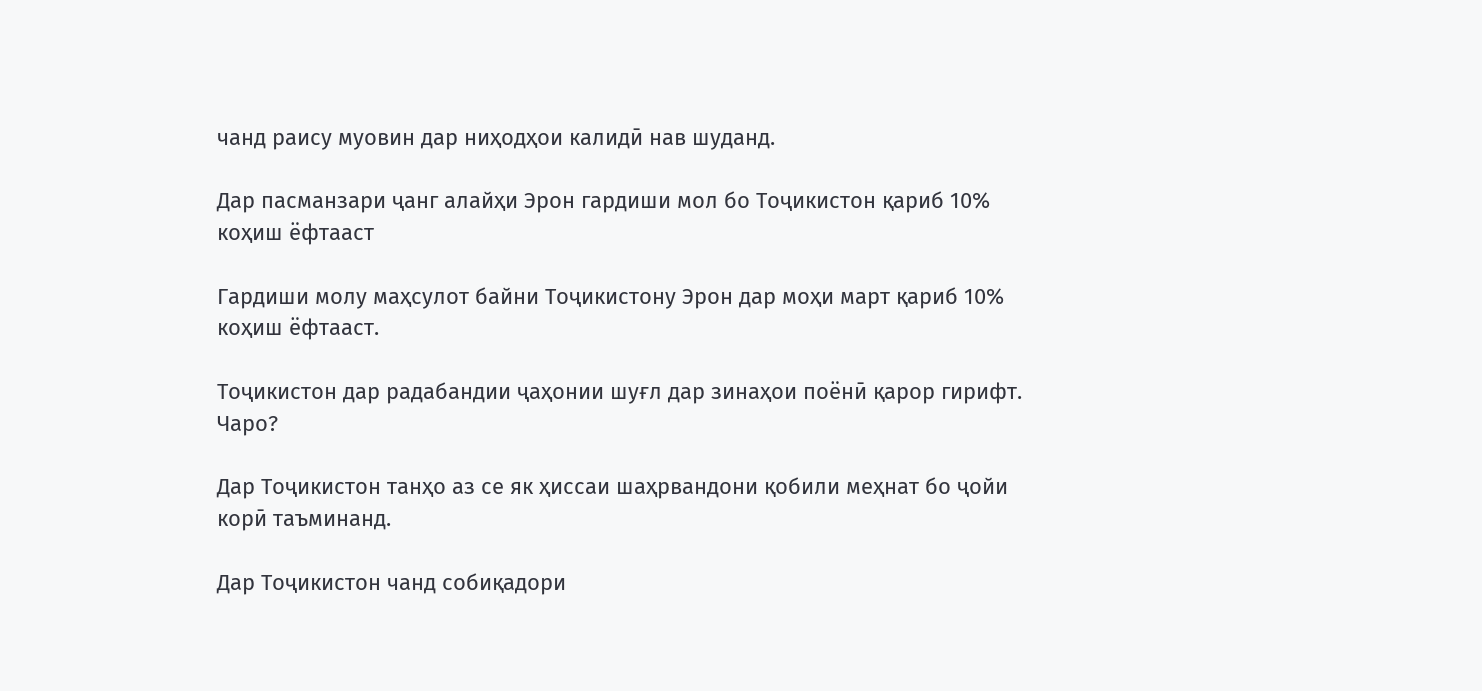чанд раису муовин дар ниҳодҳои калидӣ нав шуданд.

Дар пасманзари ҷанг алайҳи Эрон гардиши мол бо Тоҷикистон қариб 10% коҳиш ёфтааст

Гардиши молу маҳсулот байни Тоҷикистону Эрон дар моҳи март қариб 10% коҳиш ёфтааст.

Тоҷикистон дар радабандии ҷаҳонии шуғл дар зинаҳои поёнӣ қарор гирифт. Чаро?

Дар Тоҷикистон танҳо аз се як ҳиссаи шаҳрвандони қобили меҳнат бо ҷойи корӣ таъминанд.

Дар Тоҷикистон чанд собиқадори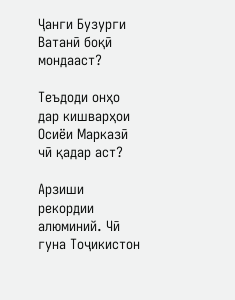Ҷанги Бузурги Ватанӣ боқӣ мондааст?

Теъдоди онҳо дар кишварҳои Осиёи Марказӣ чӣ қадар аст?

Арзиши рекордии алюминий. Чӣ гуна Тоҷикистон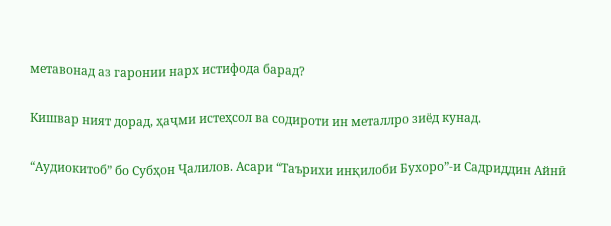метавонад аз гаронии нарх истифода барад?

Кишвар ният дорад, ҳаҷми истеҳсол ва содироти ин металлро зиёд кунад.

“Аудиокитоб” бо Субҳон Ҷалилов. Асари “Таърихи инқилоби Бухоро”-и Садриддин Айнӣ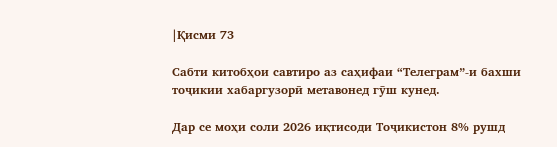|Қисми 73

Cабти китобҳои савтиро аз саҳифаи “Телеграм”-и бахши тоҷикии хабаргузорӣ метавонед гӯш кунед.

Дар се моҳи соли 2026 иқтисоди Тоҷикистон 8% рушд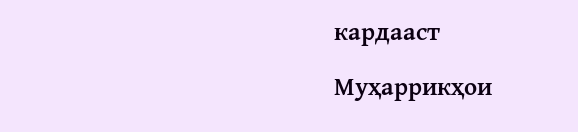кардааст

Муҳаррикҳои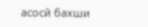асосӣ бахши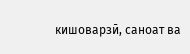кишоварзӣ, саноат ва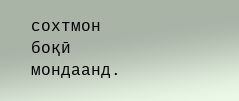сохтмон боқӣ мондаанд.